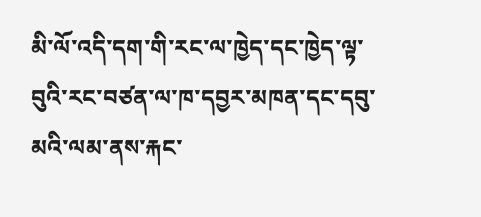མི་ལོ་འདི་དག་གི་རང་ལ་ཁྱེད་དང་ཁྱེད་ལྟ་བུའི་རང་བཙན་ལ་ཁ་དབྱར་མཁན་དང་དབུ་མའི་ལམ་ནས་རྐང་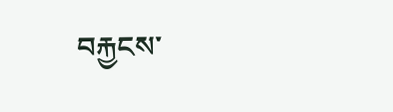བརྐྱངས་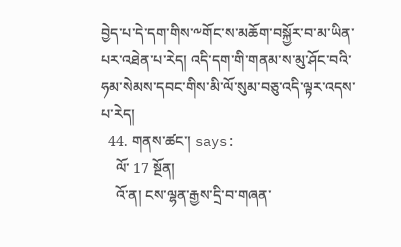བྱེད་པ་དེ་དག་གིས་༸གོང་ས་མཆོག་བསྐྱོར་བ་མ་ཡིན་པར་འཐེན་པ་རེད། འདི་དག་གི་གནམ་ས་མུ་ཤོང་བའི་ཧམ་སེམས་དབང་གིས་མི་ལོ་སུམ་བཅུ་འདི་ལྟར་འདས་པ་རེད།
  44. གནས་ཚང་། says:
    ལོ་ 17 སྔོན།
    འོ་ན། ངས་ལྷན་རྒྱས་དྲི་བ་གཞན་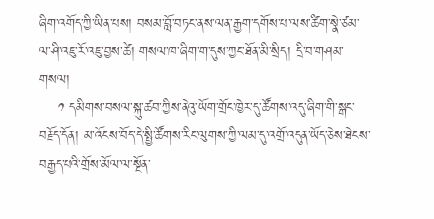ཞིག་འགོད་ཀྱི་ཡིན་པས། བསམ་བློ་བཏང་ནས་ལན་རྒྱག་དགོས་པ་ལས་ཚིག་སྣེ་ཙམ་ལ་ཤི་འཇུ་རོ་འཇུ་བྱས་ཚེ། གསལ་ཁ་ཞིག་ག་དུས་ཀྱང་ཐོན་མི་སྲིད། དྲི་བ་གཤམ་གསལ།
    ༡ དམིགས་བསལ་སྐུ་ཚབ་ཀྱིས་ནེའུ་ཡོག་གྲོང་ཁྱེར་དུ་ཚོགས་འདུ་ཞིག་གི་སྒང་བརྗོད་དོན། མ་འོངས་བོད་དེ་སྤྱི་ཚོགས་རིང་ལུགས་ཀྱི་ལམ་དུ་འགྲོ་འདུན་ཡོད་ཅེས་ཐེངས་བརྒྱད་པའི་གྲོས་མོལ་ལ་སྔོན་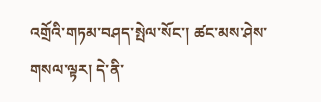འགྲོའི་གཏམ་བཤད་སྤེལ་སོང་། ཚང་མས་ཤེས་གསལ་ལྟར། དེ་ནི་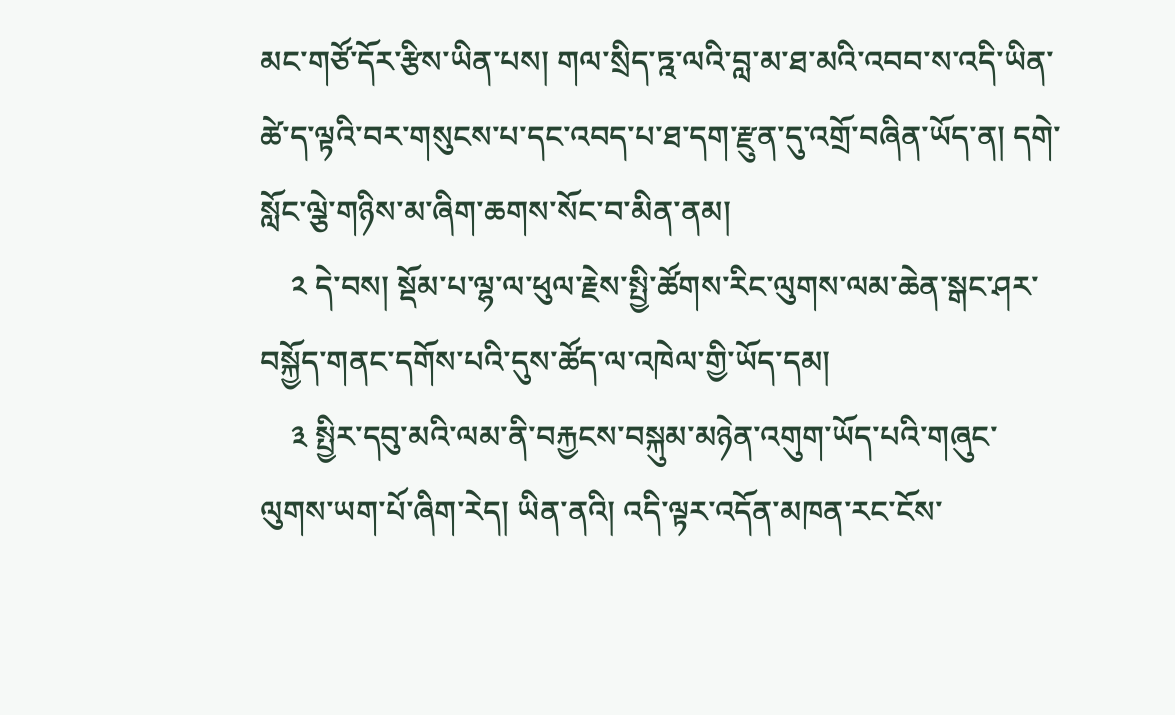མང་གཙོ་དོར་རྩིས་ཡིན་པས། གལ་སྲིད་ཏྰ་ལའི་བླ་མ་ཐ་མའི་འབབ་ས་འདི་ཡིན་ཚེ་ད་ལྟའི་བར་གསུངས་པ་དང་འབད་པ་ཐ་དག་རྫུན་དུ་འགྲོ་བཞིན་ཡོད་ན། དགེ་སློང་ལྕེ་གཉིས་མ་ཞིག་ཆགས་སོང་བ་མིན་ནམ།
    ༢ དེ་བས། སྡོམ་པ་ལྷ་ལ་ཕུལ་རྗེས་སྤྱི་ཚོགས་རིང་ལུགས་ལམ་ཆེན་སྒང་ཤར་བསྐྱོད་གནང་དགོས་པའི་དུས་ཚོད་ལ་འཁེལ་གྱི་ཡོད་དམ།
    ༣ སྤྱིར་དབུ་མའི་ལམ་ནི་བརྐྱངས་བསྐུམ་མཉེན་འགུག་ཡོད་པའི་གཞུང་ལུགས་ཡག་པོ་ཞིག་རེད། ཡིན་ནའི། འདི་ལྟར་འདོན་མཁན་རང་ངོས་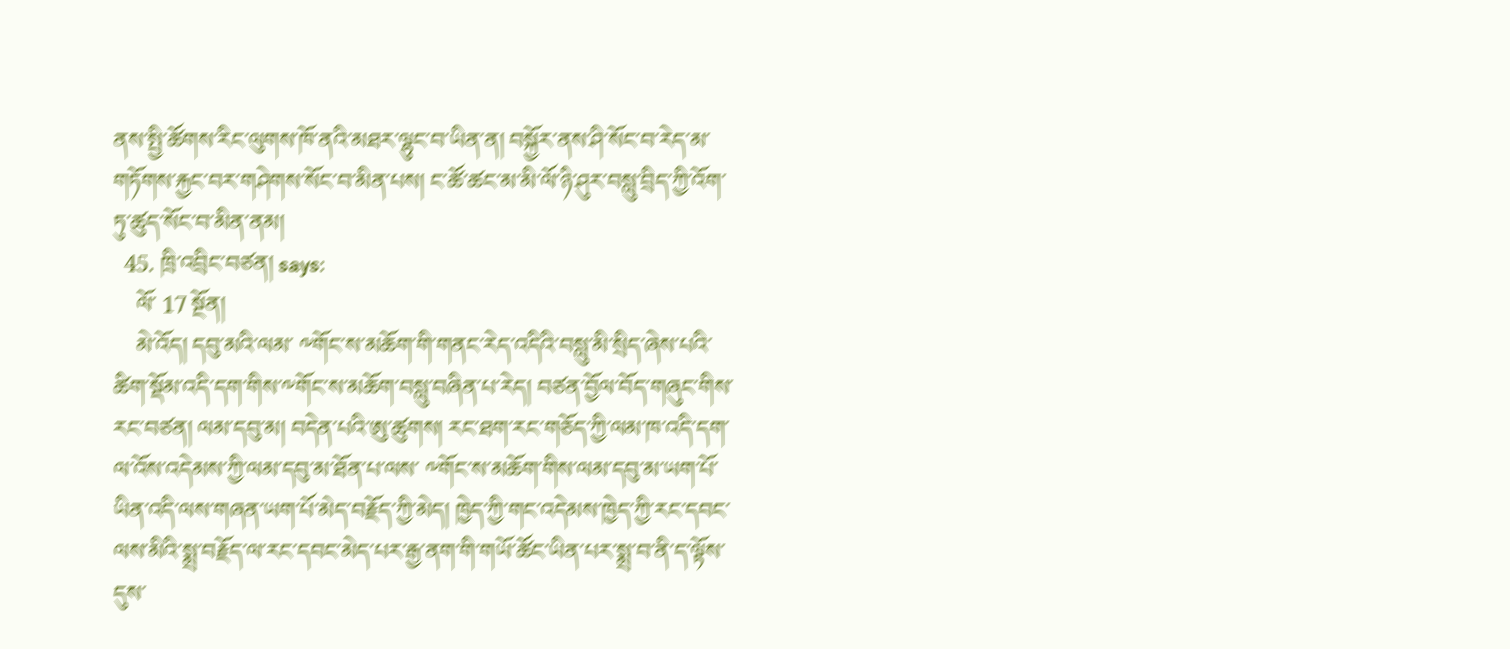ནས་སྤྱི་ཚོགས་རིང་ལུགས་ཁོ་ནའི་མཐར་ལྷུང་བ་ཡིན་ན། བསྐྱོར་ནས་ཤི་སོང་བ་རེད་མ་གཏོགས་རྐྱང་བར་གཤེགས་སོང་བ་མིན་པས། ང་ཚོ་ཚང་མ་མི་ལོ་ཉི་ཤུར་བསླུ་བྲིད་ཀྱི་འོག་ཏུ་ཚུད་སོང་བ་མིན་ནམ།
  45. ཁྲི་འབྲིང་བཙན། says:
    ལོ་ 17 སྔོན།
    མེ་འོད། དབུ་མའི་ལམ་ ༸གོང་ས་མཆོག་གི་གནང་རེད་འདིའི་བསླུ་མི་སྲིད་ཞེས་པའི་ཚིག་སྡོམ་འདི་དག་གིས་༸གོང་ས་མཆོག་བསླུ་བཞིན་པ་རེད། བཙན་བྱོལ་བོད་གཞུང་གིས་རང་བཙན། ལམ་དབུ་མ། བདེན་པའི་ཨུ་ཚུགས། རང་ཐག་རང་གཅོད་ཀྱི་ལམ་ཁ་འདི་དག་ལ་འོས་འདེམས་ཀྱི་ལམ་དབུ་མ་ཐོན་པ་ལས་ ༸གོང་ས་མཆོག་གིས་ལམ་དབུ་མ་ཡག་པོ་ཡིན་འདི་ལས་གཞན་ཡག་པོ་མེད་བརྗོད་ཀྱི་མེད། ཁྱེད་ཀྱི་གང་འདེམས་ཁྱེད་ཀྱི་རང་དབང་ལས་མིའི་སྨྲ་བརྗོད་ལ་རང་དབང་མེད་པར་རྒྱ་ནག་གི་གཡོ་ཚོང་ཡིན་པར་སྨྲ་བ་ནི་ད་ལྟོས་དུས་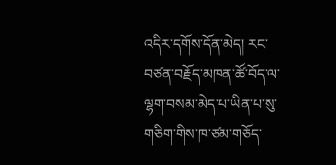འདིར་དགོས་དོན་མེད། རང་བཙན་བརྗོད་མཁན་ཚོ་བོད་ལ་ལྷག་བསམ་མེད་པ་ཡིན་པ་སུ་གཅིག་གིས་ཁ་ཙམ་གཅོད་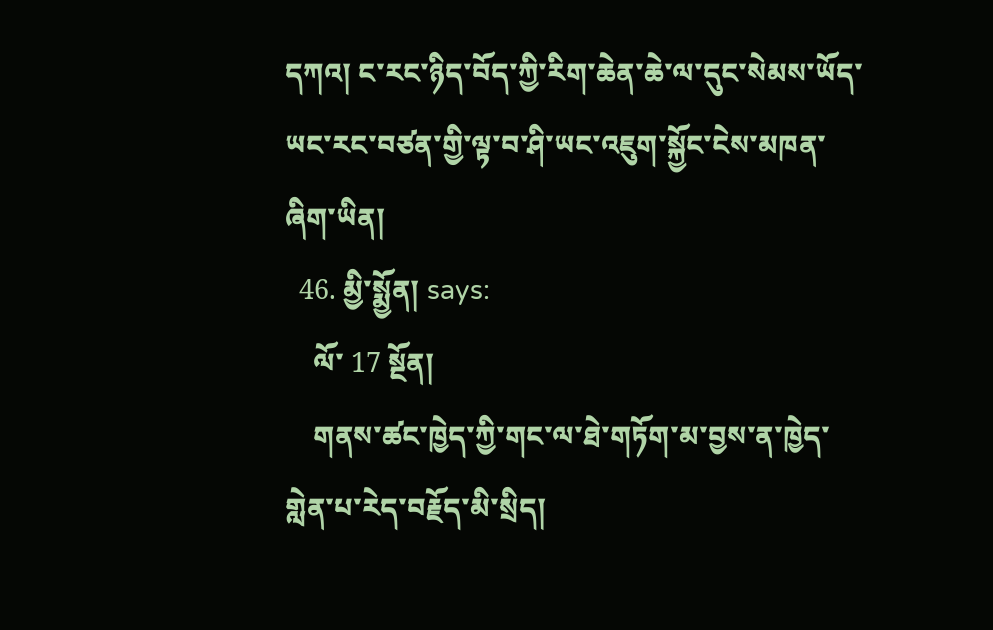དཀའ། ང་རང་ཉིད་བོད་ཀྱི་རིག་ཆེན་ཆེ་ལ་དུང་སེམས་ཡོད་ཡང་རང་བཙན་གྱི་ལྟ་བ་ཤི་ཡང་འཇུག་སྐྱོང་ངེས་མཁན་ཞིག་ཡིན།
  46. མྱི་སྨྱོན། says:
    ལོ་ 17 སྔོན།
    གནས་ཚང་ཁྱེད་ཀྱི་གང་ལ་ཐེ་གཏོག་མ་བྱས་ན་ཁྱེད་གླེན་པ་རེད་བརྗོད་མི་སྲིད།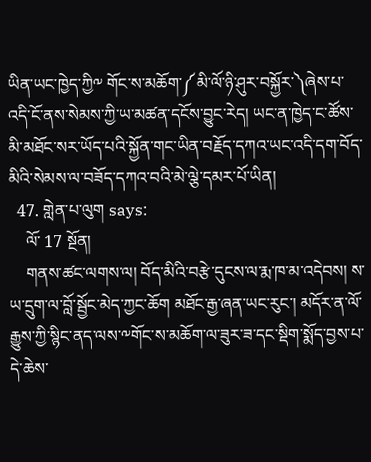ཡིན་ཡང་ཁྱེད་ཀྱི༸ གོང་ས་མཆོག་༼མི་ལོ་ཉི་ཤུར་བསྐྱོར་༽ཞེས་པ་འདི་ངོ་ནས་སེམས་ཀྱི་ཡ་མཚན་དངོས་བྱུང་རེད། ཡང་ན་ཁྱེད་ང་ཚོས་མི་མཐོང་སར་ཡོད་པའི་སྐྱོན་གང་ཡིན་བརྗོད་དཀའ་ཡང་འདི་དག་བོད་མིའི་སེམས་ལ་བཟོད་དཀའ་བའི་མེ་ལྕེ་དམར་པོ་ཡིན།
  47. གླེན་པ་ལུག says:
    ལོ་ 17 སྔོན།
    གནས་ཚང་ལགས་ལ། བོད་མིའི་བརྩེ་དུངས་ལ་རྨ་ཁ་མ་འདེབས། ས་ཡ་དྲུག་ལ་བློ་སྦྱོང་མེད་ཀྱང་ཆོག མཐོང་རྒྱ་ཞན་ཡང་རུང་། མདོར་ན་ལོ་རྒྱུས་ཀྱི་སྙིང་ནད་ལས་༸གོང་ས་མཆོག་ལ་ཟུར་ཟ་དང་སྡིག་སྨོད་བྱས་པ་དེ་ཆེས་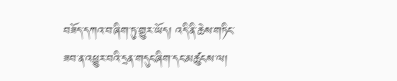བཟོད་དཀའ་བ་ཞིག་ཏུ་གྱུར་ཡོད། འདི་ནི་ཆེས་གཏིང་ཟབ་ན་འཕྱུར་བའི་དྲན་གདུང་ཞིག་དང་མཚུངས་ལ།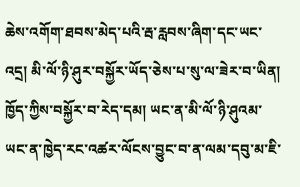ཆེས་འགོག་ཐབས་མེད་པའི་རྦ་རླབས་ཞིག་དང་ཡང་འདྲ། མི་ལོ་ཉི་ཤུར་བསྐྱོར་ཡོད་ཅེས་པ་སུ་ལ་ཟེར་བ་ཡིན། ཁྱོད་ཀྱིས་བསྐྱོར་བ་རེད་དམ། ཡང་ན་མི་ལོ་ཉི་ཤུའམ་ཡང་ན་ཁྱེད་རང་འཚར་ལོངས་བྱུང་བ་ན་ལམ་དབུ་མ་ཇི་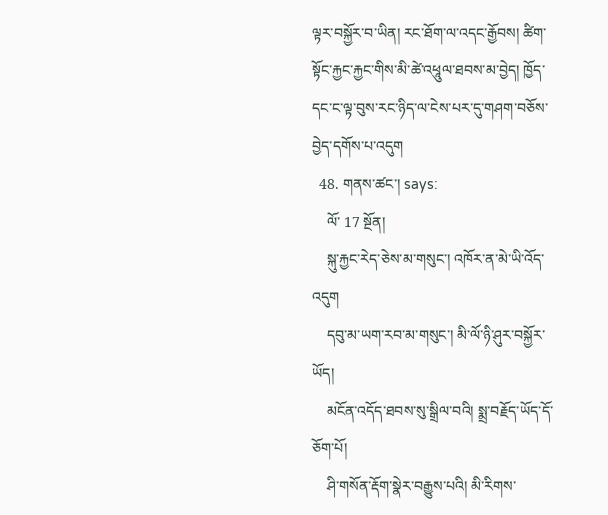ལྟར་བསྐྱོར་བ་ཡིན། རང་ཐོག་ལ་འདང་རྒྱོབས། ཚིག་སྟོང་རྐྱང་རྐྱང་གིས་མི་ཚེ་འཕཱུལ་ཐབས་མ་བྱེད། ཁྱོད་དང་ང་ལྟ་བུས་རང་ཉིད་ལ་ངེས་པར་དུ་གཤག་བཅོས་བྱེད་དགོས་པ་འདུག
  48. གནས་ཚང་། says:
    ལོ་ 17 སྔོན།
    སྐུ་རྐྱང་རེད་ཅེས་མ་གསུང་། འཁོར་ན་མེ་ཡི་འོད་འདུག
    དབུ་མ་ཡག་རབ་མ་གསུང་། མི་ལོ་ཉི་ཤུར་བསྐྱོར་ཡོད།
    མངོན་འདོད་ཐབས་སུ་སྒྲིལ་བའི། སྨྲ་བརྗོད་ཡོད་དོ་ཅོག་པོ།
    ཤི་གསོན་རྡོག་སྣེར་བརྒྱུས་པའི། མི་རིགས་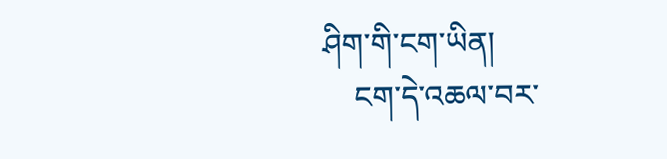ཤིག་གི་ངག་ཡིན།
    ངག་དེ་འཆལ་བར་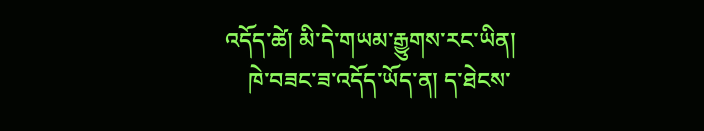འདོད་ཚེ། མི་དེ་གཡམ་རྒྱུགས་རང་ཡིན།
    ཁེ་བཟང་ཟ་འདོད་ཡོད་ན། ད་ཐེངས་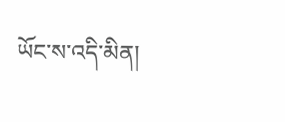ཡོང་ས་འདི་མིན།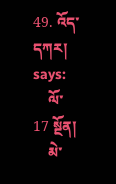49. འོད་དཀར། says:
    ལོ་ 17 སྔོན།
    མེ་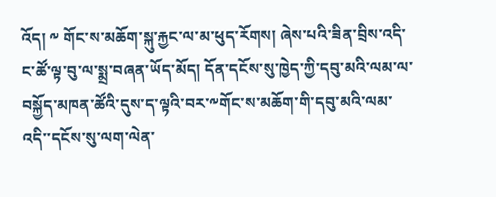འོད། ༸ གོང་ས་མཆོག་སྐུ་རྐྱང་ལ་མ་ཕུད་རོགས། ཞེས་པའི་ཟིན་བྲིས་འདི་ང་ཚོ་ལྟ་བུ་ལ་སྨྲ་བཞན་ཡོད་མོད། དོན་དངོས་སུ་ཁྱེད་ཀྱི་དབུ་མའི་ལམ་ལ་བསྐྱོད་མཁན་ཚོའི་དུས་ད་ལྟའི་བར་༸གོང་ས་མཆོག་གི་དབུ་མའི་ལམ་འདི་་དངོས་སུ་ལག་ལེན་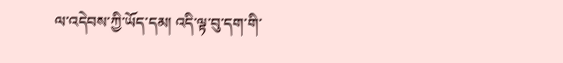ལ་འདེབས་ཀྱི་ཡོད་དམ། འདི་ལྟ་བུ་དག་གི་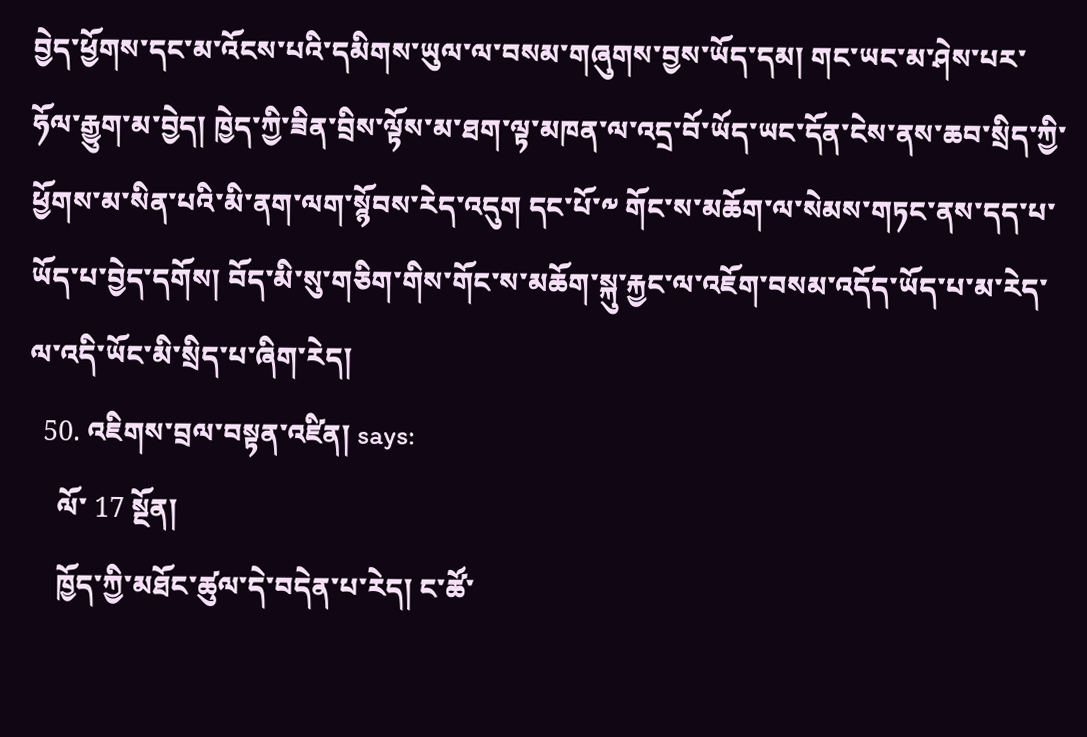བྱེད་ཕྱོགས་དང་མ་འོངས་པའི་དམིགས་ཡུལ་ལ་བསམ་གཞུགས་བྱས་ཡོད་དམ། གང་ཡང་མ་ཤེས་པར་ཧོལ་རྒྱུག་མ་བྱེད། ཁྱེད་ཀྱི་ཟིན་བྲིས་ལྟོས་མ་ཐག་ལྟ་མཁན་ལ་འདྲ་བོ་ཡོད་ཡང་དོན་ངེས་ནས་ཆབ་སྲིད་ཀྱི་ཕྱོགས་མ་སིན་པའི་མི་ནག་ལག་སྙོབས་རེད་འདུག དང་པོ་༸ གོང་ས་མཆོག་ལ་སེམས་གཏང་ནས་དད་པ་ཡོད་པ་བྱེད་དགོས། བོད་མི་སུ་གཅིག་གིས་གོང་ས་མཆོག་སྐུ་རྐྱང་ལ་འཇོག་བསམ་འདོད་ཡོད་པ་མ་རེད་ལ་འདི་ཡོང་མི་སྲིད་པ་ཞིག་རེད།
  50. འཇིགས་བྲལ་བསྟན་འཛིན། says:
    ལོ་ 17 སྔོན།
    ཁྱོད་ཀྱི་མཐོང་ཚུལ་དེ་བདེན་པ་རེད། ང་ཚོ་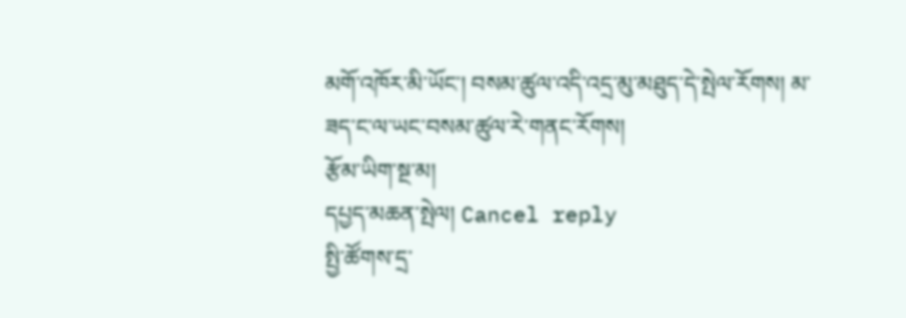མགོ་འཁོར་མི་ཡོང་། བསམ་ཚུལ་འདི་འདྲ་མུ་མཐུད་དེ་སྤེལ་རོགས། མ་ཟད་ང་ལ་ཡང་བསམ་ཚུལ་རེ་གནང་རོགས།
རྩོམ་ཡིག་སྔ་མ།
དཔྱད་མཆན་སྤེལ། Cancel reply
སྤྱི་ཚོགས་དྲ་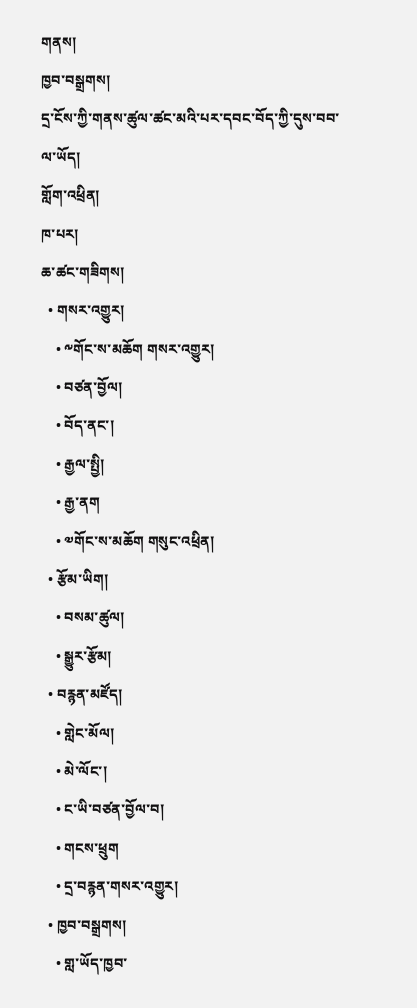གནས།
ཁྱབ་བསྒྲགས།
དྲ་ངོས་ཀྱི་གནས་ཚུལ་ཚང་མའི་པར་དབང་བོད་ཀྱི་དུས་བབ་ལ་ཡོད།
གློག་འཕྲིན།
ཁ་པར།
ཆ་ཚང་གཟིགས།
  • གསར་འགྱུར།
    • ༸གོང་ས་མཆོག གསར་འགྱུར།
    • བཙན་བྱོལ།
    • བོད་ནང་།
    • རྒྱལ་སྤྱི།
    • རྒྱ་ནག
    • ༧གོང་ས་མཆོག གསུང་འཕྲིན།
  • རྩོམ་ཡིག།
    • བསམ་ཚུལ།
    • སྒྱུར་རྩོམ།
  • བརྙན་མཛོད།
    • གླེང་མོལ།
    • མེ་ལོང་།
    • ང་ཡི་བཙན་བྱོལ་བ།
    • གངས་ཕྲུག
    • དྲ་བརྙན་གསར་འགྱུར།
  • ཁྱབ་བསྒྲགས།
    • གླ་ཡོད་ཁྱབ་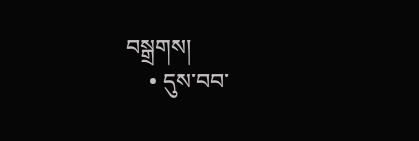བསྒྲགས།
    • དུས་བབ་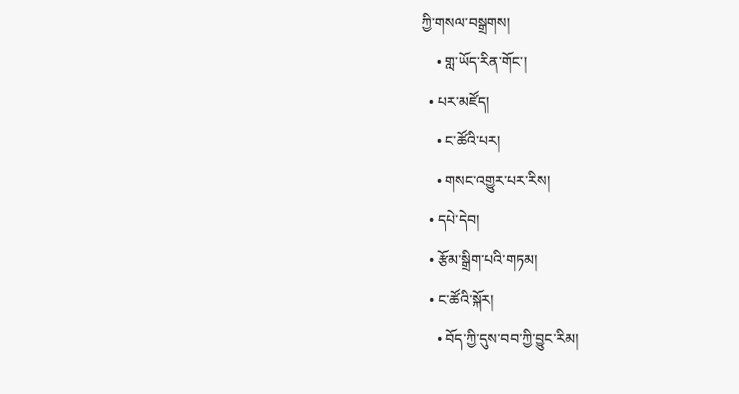ཀྱི་གསལ་བསྒྲགས།
    • གླ་ཡོད་རིན་གོང་།
  • པར་མཛོད།
    • ང་ཚོའི་པར།
    • གསང་འགྱུར་པར་རིས།
  • དཔེ་དེབ།
  • རྩོམ་སྒྲིག་པའི་གཏམ།
  • ང་ཚོའི་སྐོར།
    • བོད་ཀྱི་དུས་བབ་ཀྱི་བྱུང་རིམ།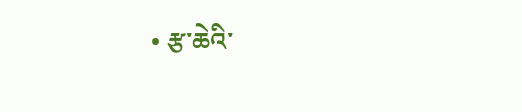• རྩ་ཆེའི་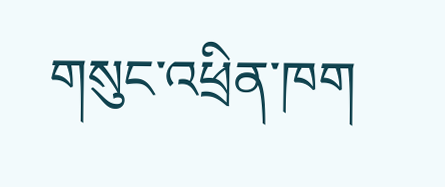གསུང་འཕྲིན་ཁག